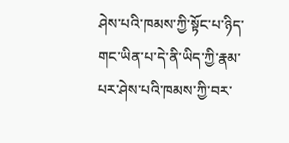ཤེས་པའི་ཁམས་ཀྱི་སྟོང་པ་ཉིད་གང་ཡིན་པ་དེ་ནི་ཡིད་ཀྱི་རྣམ་པར་ཤེས་པའི་ཁམས་ཀྱི་བར་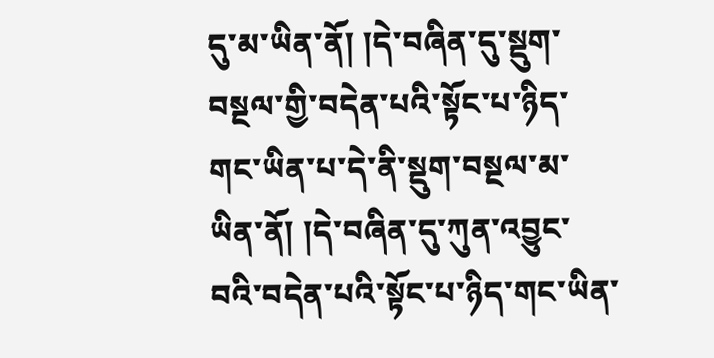དུ་མ་ཡིན་ནོ། །དེ་བཞིན་དུ་སྡུག་བསྔལ་གྱི་བདེན་པའི་སྟོང་པ་ཉིད་གང་ཡིན་པ་དེ་ནི་སྡུག་བསྔལ་མ་ཡིན་ནོ། །དེ་བཞིན་དུ་ཀུན་འབྱུང་བའི་བདེན་པའི་སྟོང་པ་ཉིད་གང་ཡིན་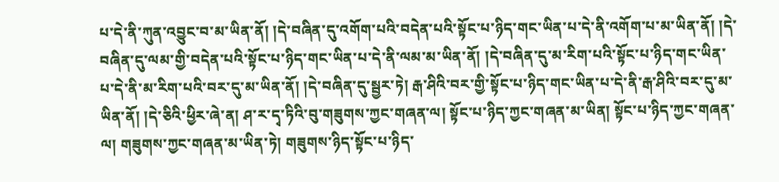པ་དེ་ནི་ཀུན་འབྱུང་བ་མ་ཡིན་ནོ། །དེ་བཞིན་དུ་འགོག་པའི་བདེན་པའི་སྟོང་པ་ཉིད་གང་ཡིན་པ་དེ་ནི་འགོག་པ་མ་ཡིན་ནོ། །དེ་བཞིན་དུ་ལམ་གྱི་བདེན་པའི་སྟོང་པ་ཉིད་གང་ཡིན་པ་དེ་ནི་ལམ་མ་ཡིན་ནོ། །དེ་བཞིན་དུ་མ་རིག་པའི་སྟོང་པ་ཉིད་གང་ཡིན་པ་དེ་ནི་མ་རིག་པའི་བར་དུ་མ་ཡིན་ནོ། །དེ་བཞིན་དུ་སྦྱར་ཏེ། རྒ་ཤིའི་བར་གྱི་སྟོང་པ་ཉིད་གང་ཡིན་པ་དེ་ནི་རྒ་ཤིའི་བར་དུ་མ་ཡིན་ནོ། །དེ་ཅིའི་ཕྱིར་ཞེ་ན། ཤ་ར་དྭ་ཏིའི་བུ་གཟུགས་ཀྱང་གཞན་ལ། སྟོང་པ་ཉིད་ཀྱང་གཞན་མ་ཡིན། སྟོང་པ་ཉིད་ཀྱང་གཞན་ལ། གཟུགས་ཀྱང་གཞན་མ་ཡིན་ཏེ། གཟུགས་ཉིད་སྟོང་པ་ཉིད་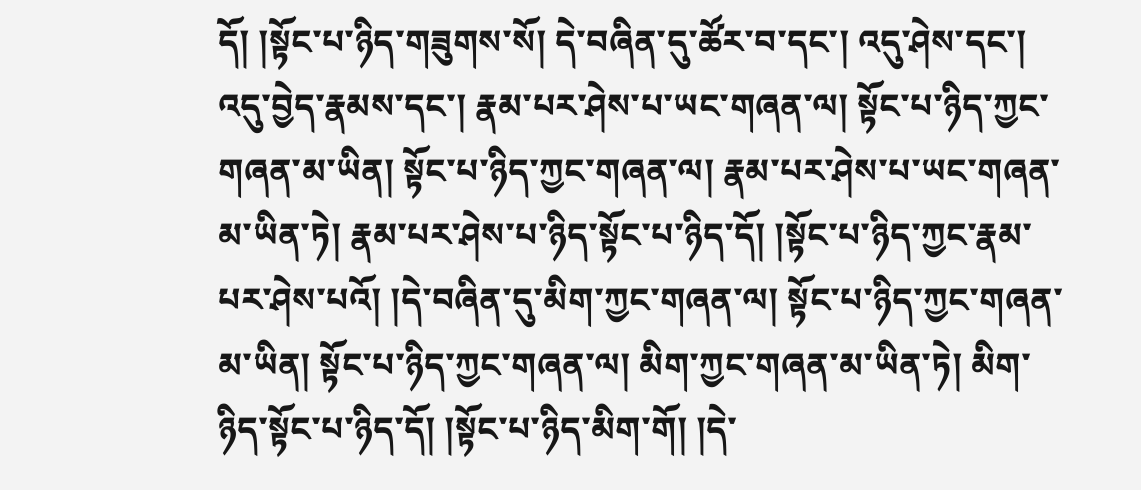དོ། །སྟོང་པ་ཉིད་གཟུགས་སོ། དེ་བཞིན་དུ་ཚོར་བ་དང་། འདུ་ཤེས་དང་། འདུ་བྱེད་རྣམས་དང་། རྣམ་པར་ཤེས་པ་ཡང་གཞན་ལ། སྟོང་པ་ཉིད་ཀྱང་གཞན་མ་ཡིན། སྟོང་པ་ཉིད་ཀྱང་གཞན་ལ། རྣམ་པར་ཤེས་པ་ཡང་གཞན་མ་ཡིན་ཏེ། རྣམ་པར་ཤེས་པ་ཉིད་སྟོང་པ་ཉིད་དོ། །སྟོང་པ་ཉིད་ཀྱང་རྣམ་པར་ཤེས་པའོ། །དེ་བཞིན་དུ་མིག་ཀྱང་གཞན་ལ། སྟོང་པ་ཉིད་ཀྱང་གཞན་མ་ཡིན། སྟོང་པ་ཉིད་ཀྱང་གཞན་ལ། མིག་ཀྱང་གཞན་མ་ཡིན་ཏེ། མིག་ཉིད་སྟོང་པ་ཉིད་དོ། །སྟོང་པ་ཉིད་མིག་གོ། །དེ་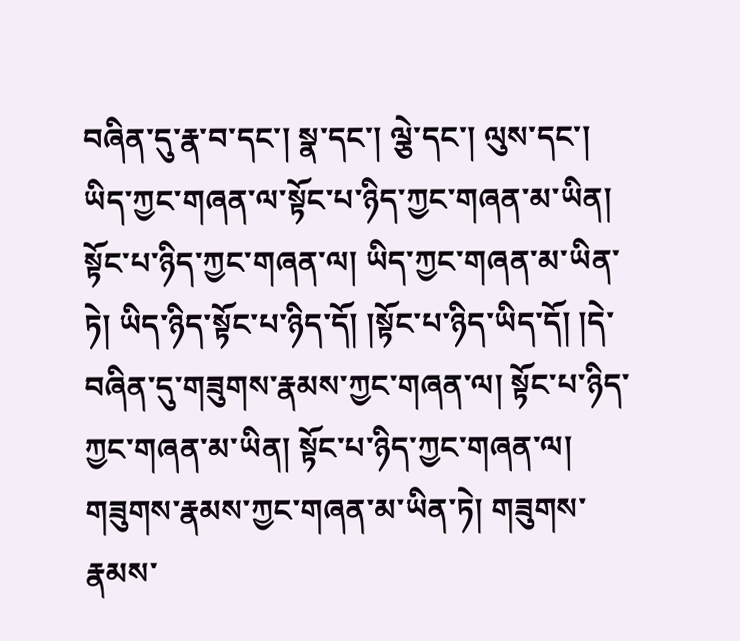བཞིན་དུ་རྣ་བ་དང་། སྣ་དང་། ལྕེ་དང་། ལུས་དང་། ཡིད་ཀྱང་གཞན་ལ་སྟོང་པ་ཉིད་ཀྱང་གཞན་མ་ཡིན། སྟོང་པ་ཉིད་ཀྱང་གཞན་ལ། ཡིད་ཀྱང་གཞན་མ་ཡིན་ཏེ། ཡིད་ཉིད་སྟོང་པ་ཉིད་དོ། །སྟོང་པ་ཉིད་ཡིད་དོ། །དེ་བཞིན་དུ་གཟུགས་རྣམས་ཀྱང་གཞན་ལ། སྟོང་པ་ཉིད་ཀྱང་གཞན་མ་ཡིན། སྟོང་པ་ཉིད་ཀྱང་གཞན་ལ། གཟུགས་རྣམས་ཀྱང་གཞན་མ་ཡིན་ཏེ། གཟུགས་རྣམས་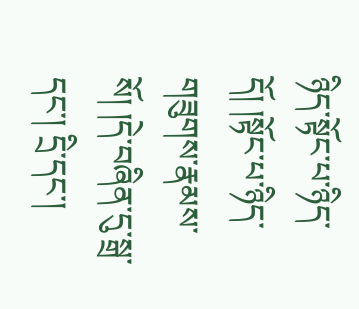ཉིད་སྟོང་པ་ཉིད་དོ། །སྟོང་པ་ཉིད་གཟུགས་རྣམས་སོ། །དེ་བཞིན་དུ་སྒྲ་དང་། དྲི་དང་།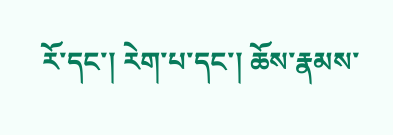རོ་དང་། རེག་པ་དང་། ཆོས་རྣམས་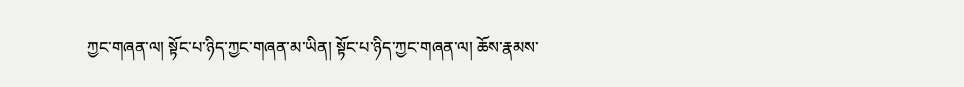ཀྱང་གཞན་ལ། སྟོང་པ་ཉིད་ཀྱང་གཞན་མ་ཡིན། སྟོང་པ་ཉིད་ཀྱང་གཞན་ལ། ཆོས་རྣམས་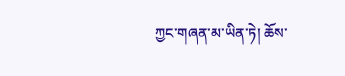ཀྱང་གཞན་མ་ཡིན་ཏེ། ཆོས་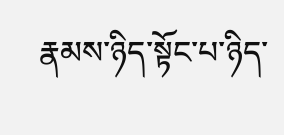རྣམས་ཉིད་སྟོང་པ་ཉིད་